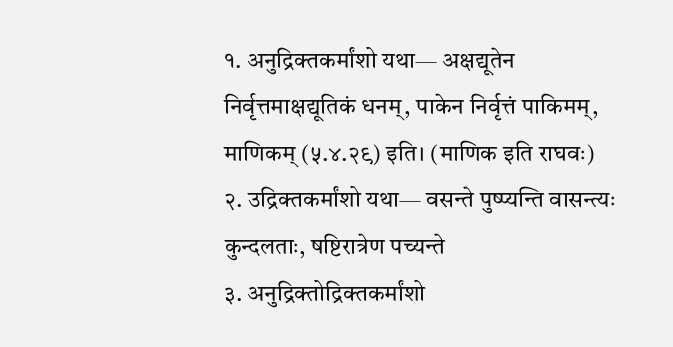१. अनुद्रिक्तकर्मांशो यथा— अक्षद्यूतेन निर्वृत्तमाक्षद्यूतिकं धनम्, पाकेन निर्वृत्तं पाकिमम्,
माणिकम् (५.४.२९) इति। (माणिक इति राघवः)
२. उद्रिक्तकर्मांशो यथा— वसन्ते पुष्प्यन्ति वासन्त्यः कुन्दलताः, षष्टिरात्रेण पच्यन्ते
३. अनुद्रिक्तोद्रिक्तकर्मांशो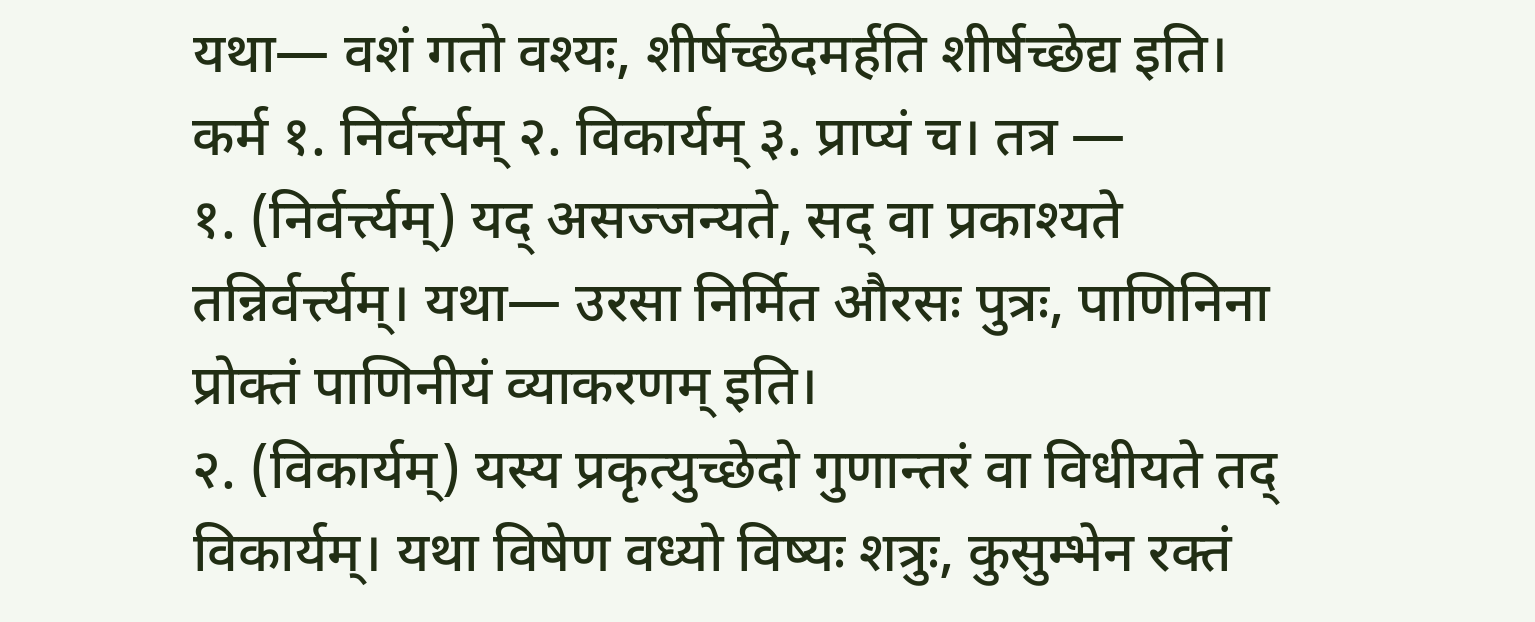यथा— वशं गतो वश्यः, शीर्षच्छेदमर्हति शीर्षच्छेद्य इति।
कर्म १. निर्वर्त्त्यम् २. विकार्यम् ३. प्राप्यं च। तत्र —
१. (निर्वर्त्त्यम्) यद् असज्जन्यते, सद् वा प्रकाश्यते तन्निर्वर्त्त्यम्। यथा— उरसा निर्मित औरसः पुत्रः, पाणिनिना प्रोक्तं पाणिनीयं व्याकरणम् इति।
२. (विकार्यम्) यस्य प्रकृत्युच्छेदो गुणान्तरं वा विधीयते तद् विकार्यम्। यथा विषेण वध्यो विष्यः शत्रुः, कुसुम्भेन रक्तं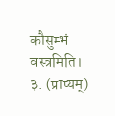कौसुम्भं वस्त्रमिति।
३. (प्राप्यम्)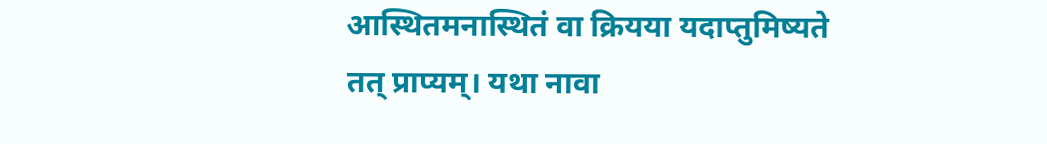आस्थितमनास्थितं वा क्रियया यदाप्तुमिष्यते तत् प्राप्यम्। यथा नावा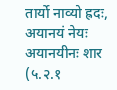तार्यो नाव्यो ह्रदः, अयानयं नेयः अयानयीनः शार (५.२.१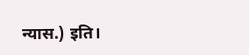न्यास.) इति।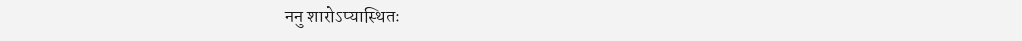ननु शारोऽप्यास्थितः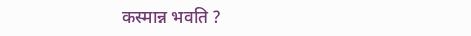कस्मान्न भवति ?